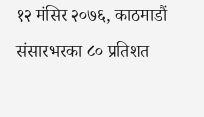१२ मंसिर २०७६, काठमाडौं
संसारभरका ८० प्रतिशत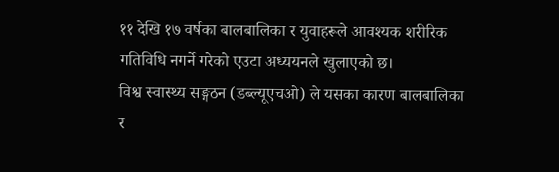११ देखि १७ वर्षका बालबालिका र युवाहरूले आवश्यक शरीरिक गतिविधि नगर्ने गरेको एउटा अध्ययनले खुलाएको छ।
विश्व स्वास्थ्य सङ्गठन (डब्ल्यूएचओ) ले यसका कारण बालबालिका र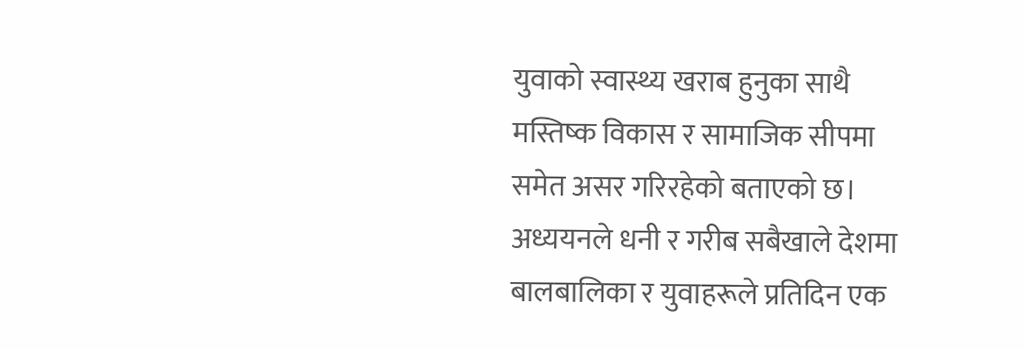युवाको स्वास्थ्य खराब हुनुका साथै मस्तिष्क विकास र सामाजिक सीपमा समेत असर गरिरहेको बताएको छ।
अध्ययनले धनी र गरीब सबैखाले देशमा बालबालिका र युवाहरूले प्रतिदिन एक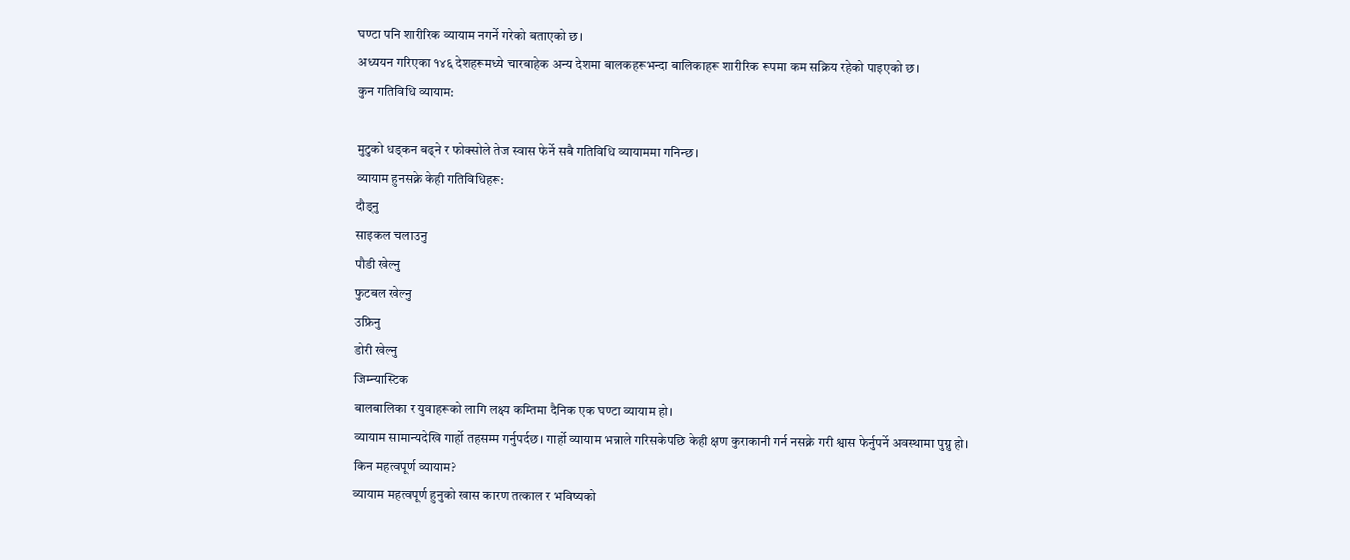घण्टा पनि शारीरिक व्यायाम नगर्ने गरेको बताएको छ।
अध्ययन गरिएका १४६ देशहरूमध्ये चारबाहेक अन्य देशमा बालकहरूभन्दा बालिकाहरू शारीरिक रूपमा कम सक्रिय रहेको पाइएको छ।
कुन गतिविधि व्यायाम:

मुटुको धड्कन बढ्ने र फोक्सोले तेज स्वास फेर्ने सबै गतिविधि व्यायाममा गनिन्छ।
व्यायाम हुनसक्ने केही गतिविधिहरू:
दौड्नु
साइकल चलाउनु
पौडी खेल्नु
फुटबल खेल्नु
उफ्रिनु
डोरी खेल्नु
जिम्न्यास्टिक
बालबालिका र युवाहरूको लागि लक्ष्य कम्तिमा दैनिक एक घण्टा व्यायाम हो।
व्यायाम सामान्यदेखि गार्हो तहसम्म गर्नुपर्दछ। गार्हो व्यायाम भन्नाले गरिसकेपछि केही क्षण कुराकानी गर्न नसक्ने गरी श्वास फेर्नुपर्ने अवस्थामा पुग्नु हो।
किन महत्वपूर्ण व्यायाम?
व्यायाम महत्वपूर्ण हुनुको खास कारण तत्काल र भविष्यको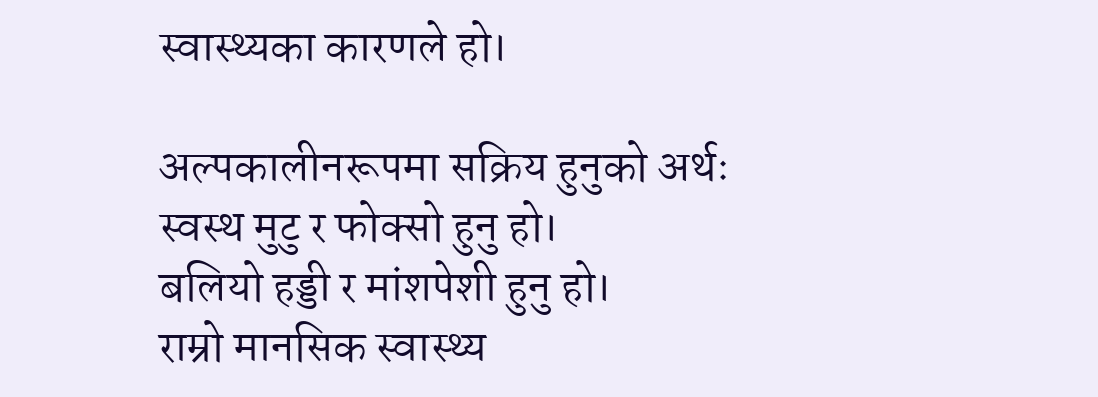स्वास्थ्यका कारणले हो।

अल्पकालीनरूपमा सक्रिय हुनुको अर्थः
स्वस्थ मुटु र फोक्सो हुनु हो।
बलियो हड्डी र मांशपेशी हुनु हो।
राम्रो मानसिक स्वास्थ्य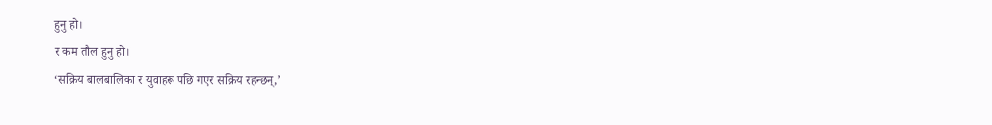हुनु हो।
र कम तौल हुनु हो।
‘सक्रिय बालबालिका र युवाहरू पछि गएर सक्रिय रहन्छन्,’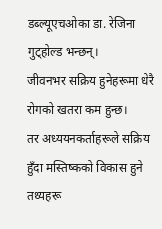डब्ल्यूएचओका डा. रेजिना गुट्होल्ड भन्छन्।
जीवनभर सक्रिय हुनेहरूमा धेरै रोगको खतरा कम हुन्छ।
तर अध्ययनकर्ताहरूले सक्रिय हुँदा मस्तिष्कको विकास हुने तथ्यहरू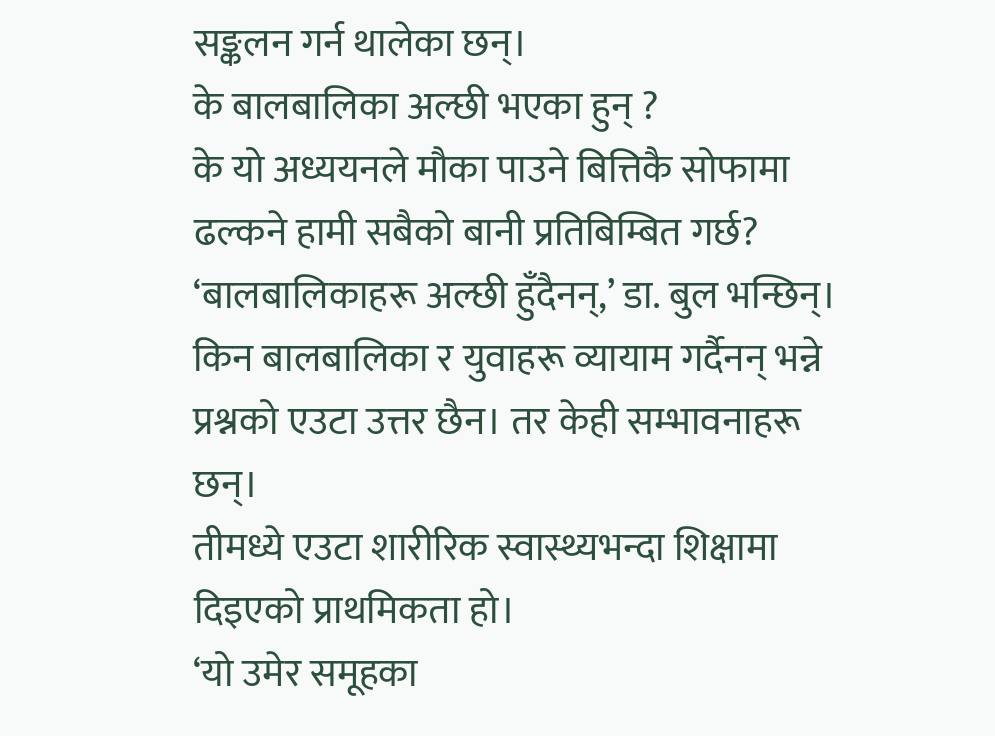सङ्कलन गर्न थालेका छन्।
के बालबालिका अल्छी भएका हुन् ?
के यो अध्ययनले मौका पाउने बित्तिकै सोफामा ढल्कने हामी सबैको बानी प्रतिबिम्बित गर्छ? ‘बालबालिकाहरू अल्छी हुँदैनन्,’ डा. बुल भन्छिन्।
किन बालबालिका र युवाहरू व्यायाम गर्दैनन् भन्ने प्रश्नको एउटा उत्तर छैन। तर केही सम्भावनाहरू छन्।
तीमध्ये एउटा शारीरिक स्वास्थ्यभन्दा शिक्षामा दिइएको प्राथमिकता हो।
‘यो उमेर समूहका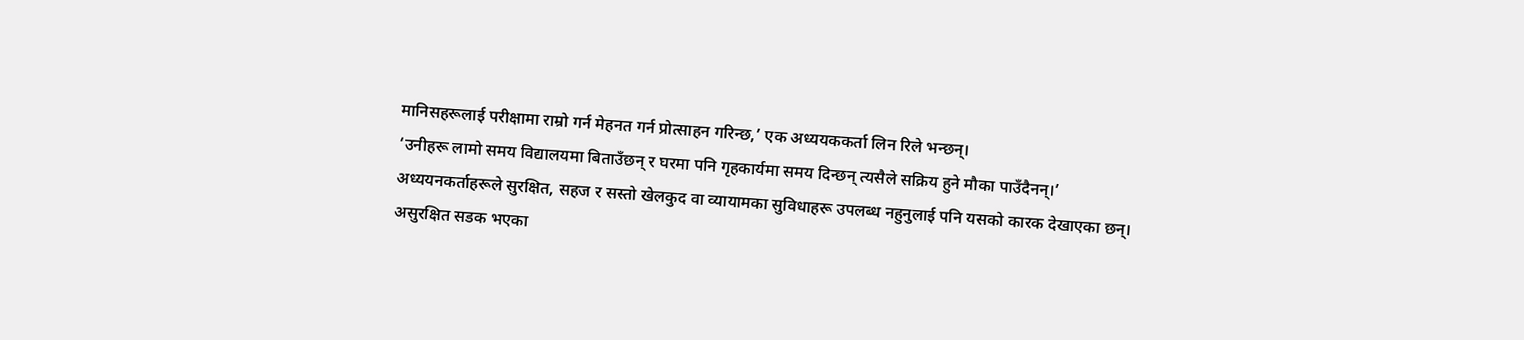मानिसहरूलाई परीक्षामा राम्रो गर्न मेहनत गर्न प्रोत्साहन गरिन्छ,’ एक अध्ययककर्ता लिन रिले भन्छन्।
‘उनीहरू लामो समय विद्यालयमा बिताउँछन् र घरमा पनि गृहकार्यमा समय दिन्छन् त्यसैले सक्रिय हुने मौका पाउँदैनन्।’
अध्ययनकर्ताहरूले सुरक्षित, सहज र सस्तो खेलकुद वा व्यायामका सुविधाहरू उपलब्ध नहुनुलाई पनि यसको कारक देखाएका छन्।
असुरक्षित सडक भएका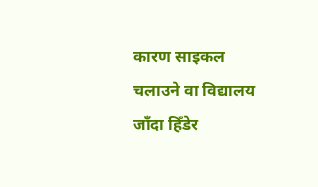कारण साइकल चलाउने वा विद्यालय जाँदा हिँडेर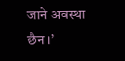जाने अवस्था छैन।’